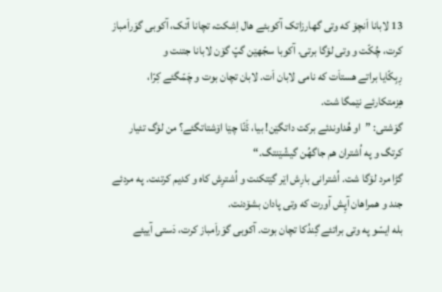13 لابانا اَنچۆ که وتی گهارزاتک آکوبئے هال اِشکت، تچانا آتک، آکوبی گوَراَمباز کرت، چُکّت و وتی لۆگا برتی. آکوبا سجّهێن گپّ گۆن لابانا جتنت و
رِبِکّایا براتے هستاَت که نامی لابان اَت. لابان تچان بوت و چَمّگئے کِرّا، هِزمتکارئے نێمگا شت.
گوَشتی: ”او هُداوندئے برکت داتگێن! بیا، ڈَنّا چێا اۆشتاتگئے؟ من لۆگ تئیار کرتگ و په اُشتران هم جاگهُن گیشّێنتگ.“
گڑا مرد لۆگا شت. اُشترانی بارِش اێر گێتکنت و اُشترِش کاه و کدیم کرتنت. په مردئے جند و همراهان آپِش آورت که وتی پادان بشۆدنت.
بله ایسّو په وتی براتئے گِندُکا تچان بوت. آکوبی گوَراَمباز کرت، دَستی آییئے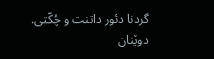گردنا دئور داتنت و چُکّتی. دوێنان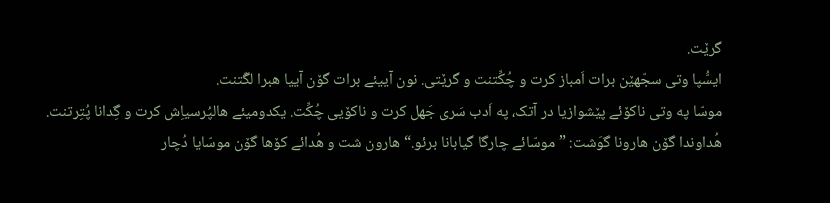گرێت.
ایسُّپا وتی سجّهێن برات اَمباز کرت و چُکِّتنت و گرێتی. نون آییئے برات گۆن آییا هبرا لگّتنت.
موسّا په وتی ناکۆئے پێشوازیا در آتک، په اَدب سَری جَهل کرت و ناکۆیی چُکِّت. یکدومیئے هالپُرسیاِش کرت و گِدانا پُتِرتنت.
هُداوندا گۆن هارونا گوَشت: ”موسّائے چارگا گیابانا برئو.“ هارون شت و هُدائے کۆها گۆن موسّایا دُچار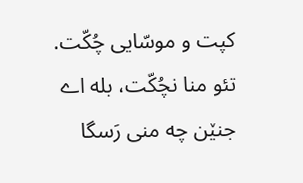کپت و موسّایی چُکّت.
تئو منا نچُکّت، بله اے جنێن چه منی رَسگا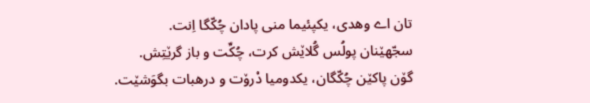تان اے وهدی، یکپئیما منی پادان چُکّگا اِنت.
سجّهێنان پولُس گُلاێش کرت، چُکِّت و باز گرێتِش.
گۆن پاکێن چُکّگان، یکدومیا دْرۆت و درهبات بگوَشێت.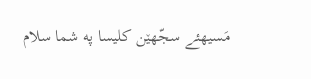مَسیهئے سجّهێن کلیسا په شما سلام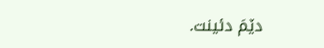دێمَ دئینت.